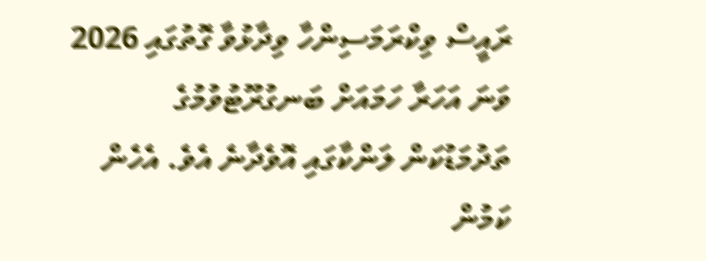ރައީސް ވިކްރަމަސިންހާ ވިދާޅުވާ ގޮތުގައި 2026 ވަނަ އަހަރާ ހަމައަށް ބަނގުރޫޓުވުމުގެ ތަދުމަޑުކަން ލަންކާގައި އޮވެދާނެ އެވެ. އެހެން ކަމުން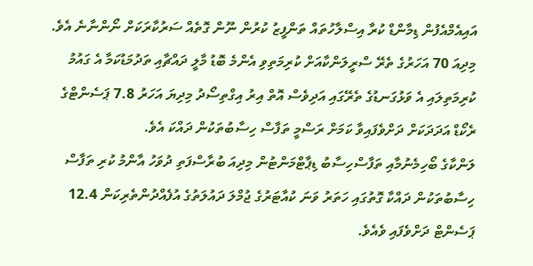އައިއެމްއެފުން ޑިމާންޑް ކުރާ އިސްލާހުތައް ތަންފީޒު ކުރުން ނޫން ގޮތެއް ސަރުކާރަކަށް ނޯންނާނެ އެވެ.
މިދިއަ 70 އަހަރުގެ ތެރޭ ސްރީލަންކާއަށް ކުރިމަތިވި އެންމެ ބޮޑު މާލީ ދައްޗާއި ތަދުމަޑުކަމާ އެ ގައުމު ކުރިމަތިލައި އެ ވަޅުގަނޑުގެ ތެރޭގައި އަދިވެސް އޮތް އިރު އިގްތިސޯދު މިދިޔަ އަހަރު 7.8 ޕަސެންޓްގެ ރެކޯޑް އަދަދަކަށް ދަށްވެފައިވާ ކަމަށް ރަސްމީ ތަފާސް ހިސާބުތަކުން ދައްކަ އެވެ.
ލަންކާގެ ބޯހިމެނުމާއި ތަފާސްހިސާބު ޑިޕާޓްމަންޓުން މިދިއަ ބުރާސްފަތި ދުވަހު އާންމު ކުރި ތަފާސް ހިސާބުތަކުން ދައްކާ ގޮތުގައި ހަތަރު ވަނަ ކުއާޓަރުގެ ޖުމްލަ ދައުލަތުގެ އުފެއްދުންތެރިކަން 12.4 ޕަސެންޓް ދަށްވެފައި ވެއެވެ.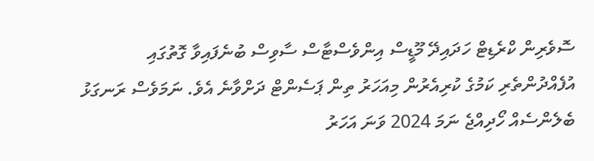ސޮވެރިން ކްރެޑިޓް ހަދައިދޭ މޫޑީސް އިންވެސްޓާސް ސާވިސް ބުނެފައިވާ ގޮތުގައި އުފެއްދުންތެރި ކަމުގެ ކުރިއެރުން މިއަހަރު ތިން ޕަސެންޓް ދަށްވާނެ އެވެ. ނަމަވެސް ރަނގަޅު ބެލެންސެއް ހޯދިއްޖެ ނަމަ 2024 ވަނަ އަހަރު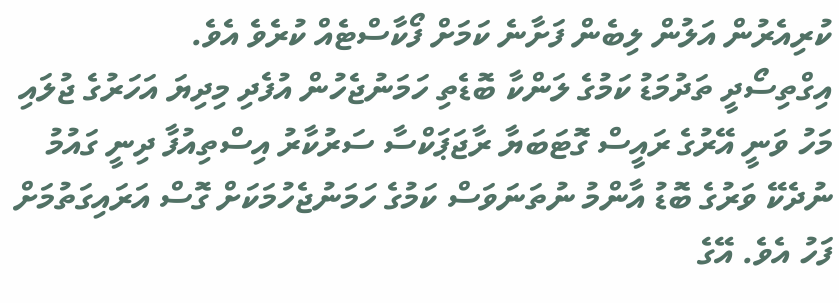ކުރިއެރުން އަލުން ލިބެން ފަށާނެ ކަމަށް ފޯކާސްޓެއް ކުރެވެ އެވެ.
އިގްތިސޯދީ ތަދުމަޑު ކަމުގެ ލަންކާ ބޮޑެތި ހަމަނުޖެހުން އުފެދި މިދިޔަ އަހަރުގެ ޖުލައި މަހު ވަނީ އޭރުގެ ރައީސް ގޮޓަބަޔާ ރާޖަޕަކްސާ ސަރުކާރު އިސްތިއުފާ ދިނީ ގައުމު ނުދެކޭ ވަރުގެ ބޮޑު އާންމު ނުތަނަވަސް ކަމުގެ ހަމަނުޖެހުމަކަށް ގޮސް އަރައިގަތުމަށް ފަހު އެވެ. އޭގެ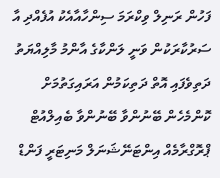ފަހުން ރަނިލް ވިކްރަމަ ސިންހާއާއެކު އުފެއްދި އާ ސަރުކާރަކުން ވަނީ ލަންކާގެ އާންމު މާލިއްޔަތު ދަތިވެފައި އޮތް ދަތިކަމުން އަރައިގަތުމަށް ކޮންމެހެން ބޭނުންވާ ބޭނުންވާ ބެއިލްއުޓް ޕްރޮގްރާމެއް އިންޓަނޭޝަނަލް މަނިޓަރީ ފަންޑް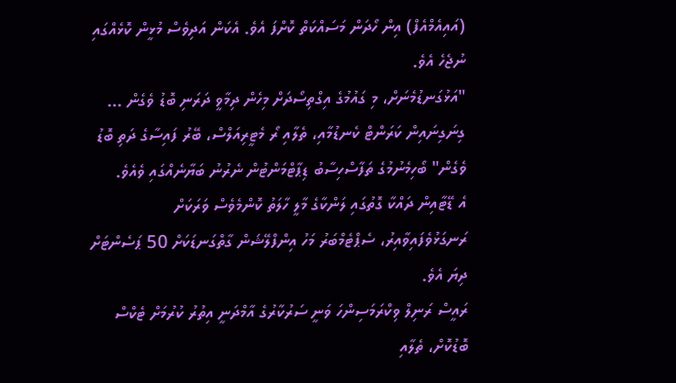(އައިއެމްއެފް) އިން ހޯދަން މަސައްކަތް ކޮށްފަ އެވެ. އެކަން އަދިވެސް މުޅީން ކޮޅެއްގައި ނުޖެހެ އެވެ.
"އަޅުގަނޑުމެނަށް، މި ގައުމުގެ އިގްތިސޯދަށް މިހެން ދިމާވީ ދަރަނި ބޮޑު ވެގެން ... ގިނަގިނައިން ކަރަންޓް ކެނޑުމާއި، ތެލާއި ރޯ މެޓީރިއަލްސް، ބޭރު ފައިސާގެ ދަތި ބޮޑު ވެގެން" ބޯހިމެނުމުގެ ތަފާސްހިސާބު ޑިޕާޓްމަންޓުން ނެރުނު ބަޔާނެއްގައި ވެއެވެ.
އެ ޑޭޓާއިން ދައްކާ ގޮތުގައި ލަންކާގެ މާލީ ހާލަތު ކޮންމެވެސް ވަރަކަށް ރަނގަޅުވެފައިވާއިރު، ސެޕްޓެމްބަރު މަހު އިންފްލޭޝަން ގާތްގަނޑަކަށް 50 ޕަސެންޓަށް ދިޔަ އެވެ.
ރައީސް ރަނިލް ވިކްރަމަސިންހަ ވަނީ ސަރުކާރުގެ އާމްދަނީ އިތުރު ކުރުމަށް ޓެކްސް ބޮޑުކޮށް، ތެލާއި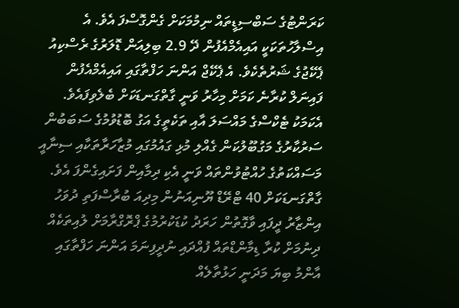ކަރަންޓުގެ ސަބްސިޑީތައް ނިމުމަކަށް ގެންގޮސްފަ އެވެ. އެ އިސްލާހުތަކަކީ އައިއެމްއެފުން ދޭ 2.9 ބިލިއަން ޑޮލަރުގެ ރެސްކިއު ޕެކޭޖުގެ ޝަރުތެކެވެ. އެ ޕެކޭޖް އަންނަ ހަފްތާގައި އައިއެމްއެފުން ފައިނަލް ކުރާނެ ކަމަށް މިހާރު ވަނީ ގާތްގަނޑަކަށް ބެލެވިފައެވެ.
އެކަމަކު ޓެކްސްގެ މައްސަލަ އާއި ތަކެތީގެ އަގު ބޮޑުވުމުގެ ސަބަބުން ސަރުކާރުގެ މަގުބޫލުކަން ގެއްލި މުޅި ގައުމުގައި މުޒާހަރާތަކާއި ސިނާއީ މަސައްކަތުގެ ހުއްޓުވުންތައް ވަނީ އެކި ދިމާއިން ފަށައިގެންފަ އެވެ. ގާތްގަނޑަކަށް 40 ޓްރޭޑް ޔޫނިއަނުން މިދިއަ ބުރާސްފަތި ދުވަހު އިންޒާރު ދީފައި ވާގޮތުން ހަރަދު ކުޑަކުރުމުގެ ޕްރޮގްރާމަށް ލުއިތަކެއް ދިނުމަށް ކުރާ ޑިމާންޑްތައް ފުއްދައި ނުދީފިނަމަ އަންނަ ހަފްތާގައި އާންމު ބިޔަ މަދަނީ ހަޅުތާލެއް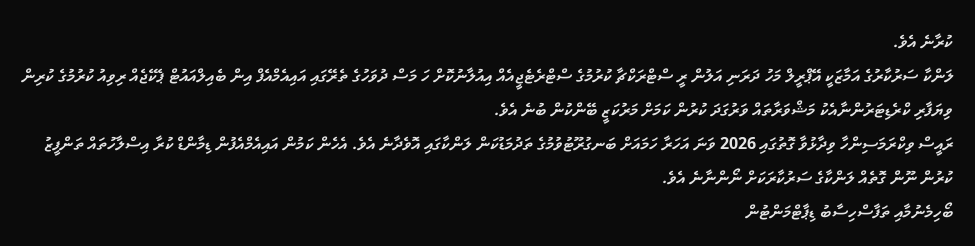ކުރާނެ އެވެ.
ލަންކާ ސަރުކާރުގެ އަމާޒަކީ އޭޕްރީލް މަހު ދަރަނި އަލުން ރީ ސްޓްރަކްޗާ ކުރުމުގެ ސްޓްރެޓެޖީއެއް އިއުލާނުކޮށް ހަ މަސް ދުވަހުގެ ތެރޭގައި އައިއެމްއެފް އިން ބެއިލްއައުޓް ޕެކޭޖެއް ރިވިއު ކުރުމުގެ ކުރިން ވިޔަފާރި ކްރެޑިޓަރުންނާއެކު މަޝްވަރާތައް ވަރުގަދަ ކުރުން ކަމަށް މަރުކަޒީ ބޭންކުން ބުނެ އެވެ.
ރައީސް ވިކްރަމަސިންހާ ވިދާޅުވާ ގޮތުގައި 2026 ވަނަ އަހަރާ ހަމައަށް ބަނގުރޫޓުވުމުގެ ތަދުމަޑުކަން ލަންކާގައި އޮވެދާނެ އެވެ. އެހެން ކަމުން އައިއެމްއެފުން ޑިމާންޑް ކުރާ އިސްލާހުތައް ތަންފީޒު ކުރުން ނޫން ގޮތެއް ލަންކާގެ ސަރުކާރަކަށް ނޯންނާނެ އެވެ.
ބޯހިމެނުމާއި ތަފާސްހިސާބު ޑިޕާޓްމަންޓުން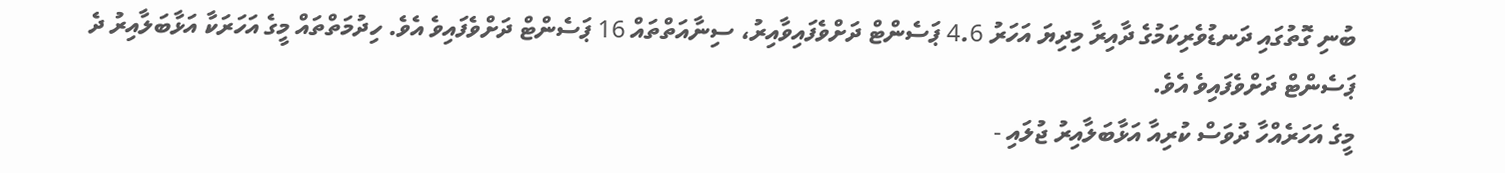ބުނި ގޮތުގައި ދަނޑުވެރިކަމުގެ ދާއިރާ މިދިޔަ އަހަރު 4.6 ޕަސެންޓް ދަށްވެފައިވާއިރު، ސިނާއަތްތައް 16 ޕަސެންޓް ދަށްވެފައިވެ އެވެ. ހިދުމަތްތައް މީގެ އަހަރަކާ އަޅާބަލާއިރު ދެ ޕަސެންޓް ދަށްވެފައިވެ އެވެ.
މީގެ އަހަރެއްހާ ދުވަސް ކުރިއާ އަޅާބަލާއިރު ޖުލައި -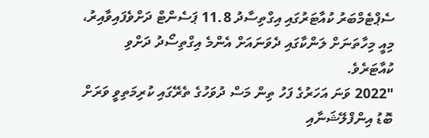ސެޕްޓެމްބަރު ކުއާޓަރުގައި އިގްތިސާދު 11.8 ޕަސެންޓް ދަށްވެފައިވާއިރު، މިއީ މިހާތަނަށް ލަންކާގައި ދެވަނައަށް އެންމެ އިގްތިސޯދު ދަށްވި ކުއާޓަރެވެ.
"2022 ވަނަ އަހަރުގެ ފަހު ތިން މަސް ދުވަހުގެ ތެރޭގައި ކުރިމަތިވީ ވަރަށް ބޮޑު އިންފްލޭޝަނާއި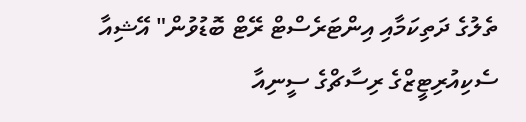ތެލުގެ ދަތިކަމާއި އިންޓަރެސްޓް ރޭޓް ބޮޑުވުން" އޭޝިއާ ސެކިއުރިޓީޒްގެ ރިސާޗްގެ ސީނިއާ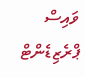ވައިސް ޕްރެޒިޑެންޓް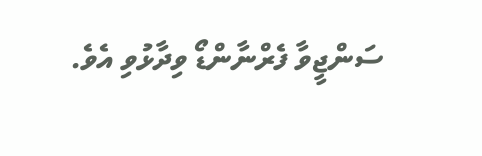ސަންޖީވާ ފެރްނާންޑޯ ވިދާޅުވި އެވެ.